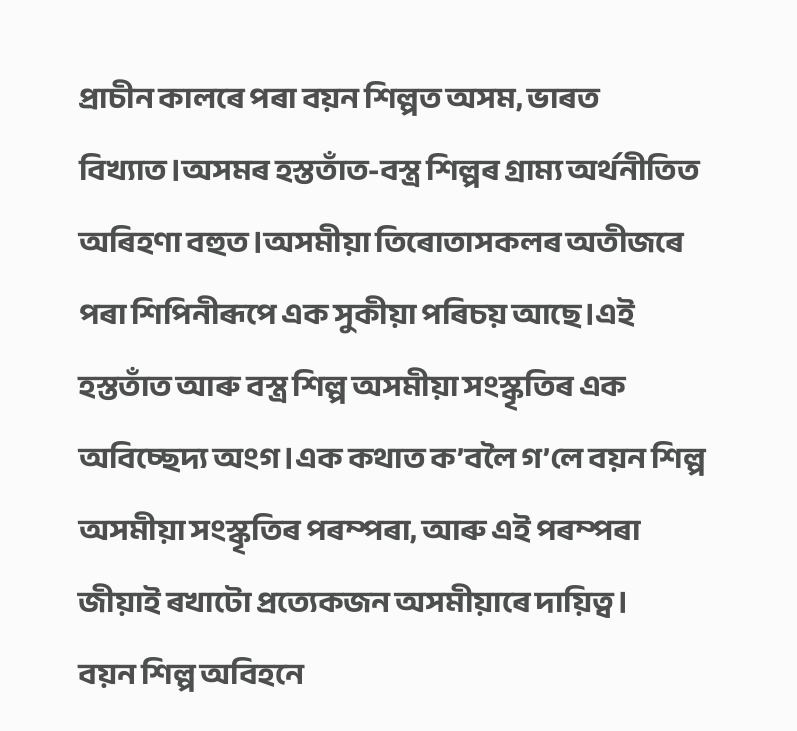প্ৰাচীন কালৰে পৰা বয়ন শিল্পত অসম, ভাৰত বিখ্যাত।অসমৰ হস্ততাঁত-বস্ত্ৰ শিল্পৰ গ্ৰাম্য অৰ্থনীতিত অৰিহণা বহুত।অসমীয়া তিৰোতাসকলৰ অতীজৰে পৰা শিপিনীৰূপে এক সুকীয়া পৰিচয় আছে।এই হস্ততাঁত আৰু বস্ত্ৰ শিল্প অসমীয়া সংস্কৃতিৰ এক অবিচ্ছেদ্য অংগ।এক কথাত ক’বলৈ গ’লে বয়ন শিল্প অসমীয়া সংস্কৃতিৰ পৰম্পৰা, আৰু এই পৰম্পৰা জীয়াই ৰখাটো প্ৰত্যেকজন অসমীয়াৰে দায়িত্ব।
বয়ন শিল্প অবিহনে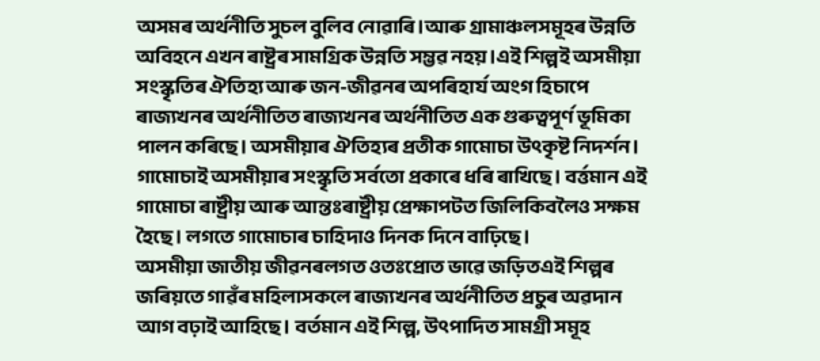অসমৰ অৰ্থনীতি সুচল বুলিব নোৱাৰি।আৰু গ্ৰামাঞ্চলসমূহৰ উন্নতি অবিহনে এখন ৰাষ্ট্ৰৰ সামগ্ৰিক উন্নতি সম্ভৱ নহয়।এই শিল্পই অসমীয়া সংস্কৃতিৰ ঐতিহ্য আৰু জন-জীৱনৰ অপৰিহাৰ্য অংগ হিচাপে ৰাজ্যখনৰ অৰ্থনীতিত ৰাজ্যখনৰ অৰ্থনীতিত এক গুৰুত্বপূৰ্ণ ভূমিকা পালন কৰিছে। অসমীয়াৰ ঐতিহ্যৰ প্ৰতীক গামোচা উৎকৃষ্ট নিদৰ্শন। গামোচাই অসমীয়াৰ সংস্কৃতি সৰ্বতো প্ৰকাৰে ধৰি ৰাখিছে। বৰ্ত্তমান এই গামোচা ৰাষ্ট্ৰীয় আৰু আন্তঃৰাষ্ট্ৰীয় প্ৰেক্ষাপটত জিলিকিবলৈও সক্ষম হৈছে। লগতে গামোচাৰ চাহিদাও দিনক দিনে বাঢ়িছে।
অসমীয়া জাতীয় জীৱনৰলগত ওতঃপ্ৰোত ভাৱে জড়িতএই শিল্পৰ জৰিয়তে গাৱঁৰ মহিলাসকলে ৰাজ্যখনৰ অৰ্থনীতিত প্ৰচুৰ অৱদান আগ বঢ়াই আহিছে। বৰ্তমান এই শিল্প, উৎপাদিত সামগ্ৰী সমূহ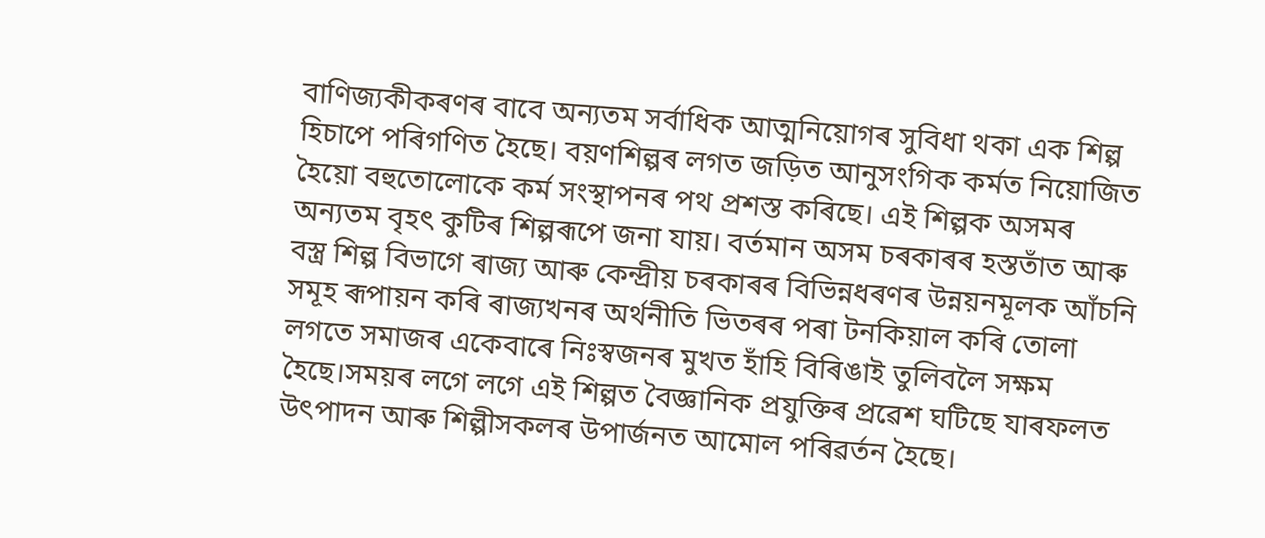বাণিজ্যকীকৰণৰ বাবে অন্যতম সৰ্বাধিক আত্মনিয়োগৰ সুবিধা থকা এক শিল্প হিচাপে পৰিগণিত হৈছে। বয়ণশিল্পৰ লগত জড়িত আনুসংগিক কৰ্মত নিয়োজিত হৈয়ো বহুতোলোকে কৰ্ম সংস্থাপনৰ পথ প্ৰশস্ত কৰিছে। এই শিল্পক অসমৰ অন্যতম বৃহৎ কুটিৰ শিল্পৰূপে জনা যায়। বৰ্তমান অসম চৰকাৰৰ হস্ততাঁত আৰু বস্ত্ৰ শিল্প বিভাগে ৰাজ্য আৰু কেন্দ্ৰীয় চৰকাৰৰ বিভিন্নধৰণৰ উন্নয়নমূলক আঁচনি সমূহ ৰূপায়ন কৰি ৰাজ্যখনৰ অৰ্থনীতি ভিতৰৰ পৰা টনকিয়াল কৰি তোলা লগতে সমাজৰ একেবাৰে নিঃস্বজনৰ মুখত হাঁহি বিৰিঙাই তুলিবলৈ সক্ষম হৈছে।সময়ৰ লগে লগে এই শিল্পত বৈজ্ঞানিক প্ৰযুক্তিৰ প্ৰৱেশ ঘটিছে যাৰফলত উৎপাদন আৰু শিল্পীসকলৰ উপাৰ্জনত আমোল পৰিৱৰ্তন হৈছে।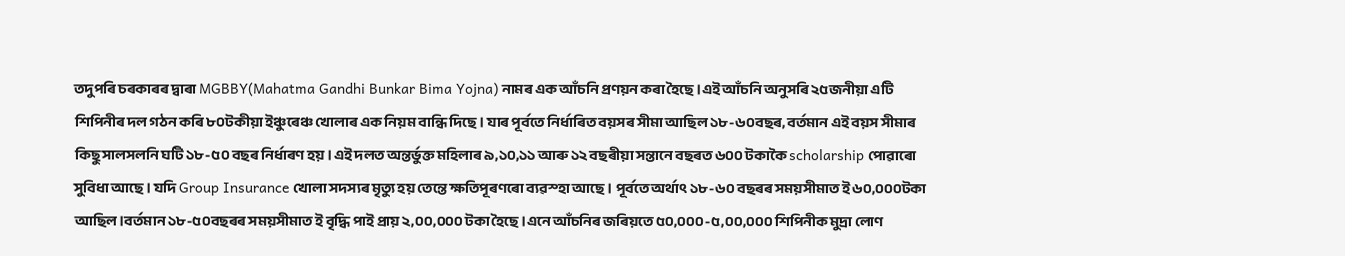তদুপৰি চৰকাৰৰ দ্বাৰা MGBBY(Mahatma Gandhi Bunkar Bima Yojna) নামৰ এক আঁচনি প্ৰণয়ন কৰা হৈছে।এই আঁচনি অনুসৰি ২৫জনীয়া এটি শিপিনীৰ দল গঠন কৰি ৮০টকীয়া ইঞ্চুৰেঞ্চ খোলাৰ এক নিয়ম বান্ধি দিছে। যাৰ পূৰ্বতে নিৰ্ধাৰিত বয়সৰ সীমা আছিল ১৮-৬০বছৰ, বৰ্তমান এই বয়স সীমাৰ কিছু সালসলনি ঘটি ১৮-৫০ বছৰ নিৰ্ধাৰণ হয়।এই দলত অন্তৰ্ভুক্ত মহিলাৰ ৯,১০,১১ আৰু ১২ বছৰীয়া সন্তানে বছৰত ৬০০ টকাকৈ scholarship পোৱাৰো সুবিধা আছে। যদি Group Insurance খোলা সদস্যৰ মৃত্যু হয় তেন্তে ক্ষতিপূৰণৰো ব্যৱস্হা আছে। পূৰ্বতে অৰ্থাৎ ১৮-৬০ বছৰৰ সময়সীমাত ই ৬০,০০০টকা আছিল।বৰ্তমান ১৮-৫০বছৰৰ সময়সীমাত ই বৃদ্ধি পাই প্ৰায় ২,০০,০০০ টকা হৈছে।এনে আঁচনিৰ জৰিয়তে ৫০,০০০-৫,০০,০০০ শিপিনীক মুদ্ৰা লোণ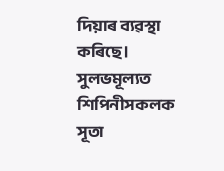দিয়াৰ ব্যৱস্থা কৰিছে। সুলভমূল্যত শিপিনীসকলক সূতা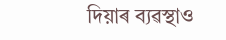দিয়াৰ ব্যৱস্থাও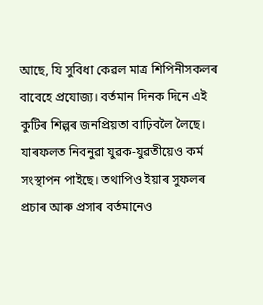আছে, যি সুবিধা কেৱল মাত্ৰ শিপিনীসকলৰ বাবেহে প্ৰযোজ্য। বৰ্তমান দিনক দিনে এই কুটিৰ শিল্পৰ জনপ্ৰিয়তা বাঢ়িবলৈ লৈছে। যাৰফলত নিবনুৱা যুৱক-যুৱতীয়েও কৰ্ম সংস্থাপন পাইছে। তথাপিও ইয়াৰ সুফলৰ প্ৰচাৰ আৰু প্ৰসাৰ বৰ্তমানেও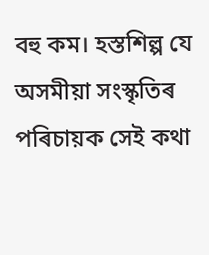বহু কম। হস্তশিল্প যে অসমীয়া সংস্কৃতিৰ পৰিচায়ক সেই কথা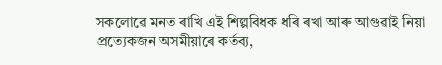সকলোৱে মনত ৰাখি এই শিল্পবিধক ধৰি ৰখা আৰু আগুৱাই নিয়া প্ৰত্যেকজন অসমীয়াৰে কৰ্তব্য,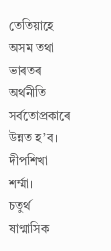তেতিয়াহে অসম তথা ভাৰতৰ অৰ্থনীতি সৰ্বতোপ্ৰকাৰে উন্নত হ’ব।
দীপশিখা শৰ্ম্মা।
চতুৰ্থ ষাণ্মাসিক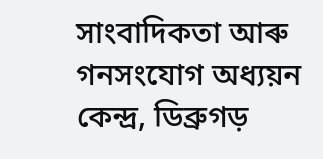সাংবাদিকতা আৰু গনসংযোগ অধ্যয়ন কেন্দ্ৰ, ডিব্ৰুগড়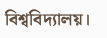বিশ্ববিদ্যালয়।